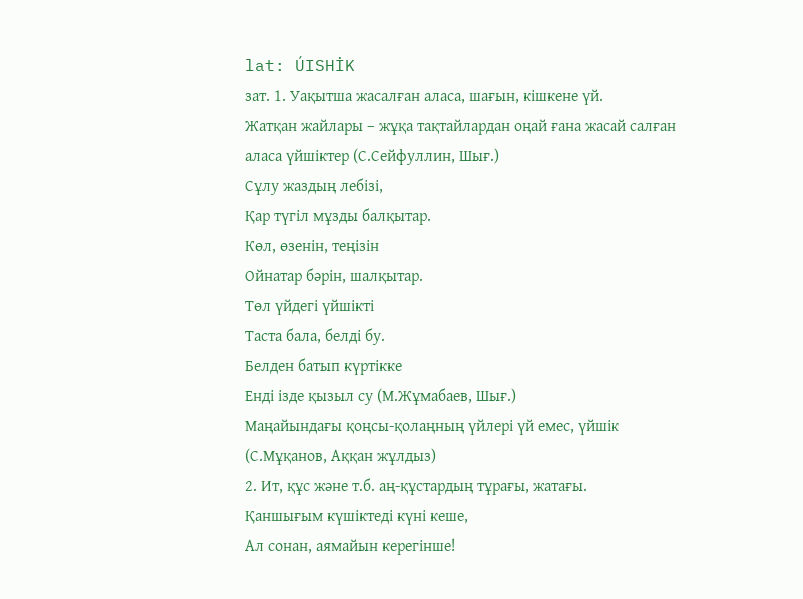lat: ÚISHİK
зат. 1. Уақытша жасалған аласа, шағын, кішкене үй.
Жатқан жайлары – жұқа тақтайлардан оңай ғана жасай салған аласа үйшіктер (С.Сейфуллин, Шығ.)
Сұлу жаздың лебізі,
Қар түгіл мұзды балқытар.
Көл, өзенін, теңізін
Ойнатар бәрін, шалқытар.
Төл үйдегі үйшікті
Таста бала, белді бу.
Белден батып күртікке
Енді ізде қызыл су (М.Жұмабаев, Шығ.)
Маңайындағы қоңсы-қолаңның үйлері үй емес, үйшік (С.Мұқанов, Аққан жұлдыз)
2. Ит, құс және т.б. аң-құстардың тұрағы, жатағы.
Қаншығым күшіктеді күні кеше,
Ал сонан, аямайын керегінше!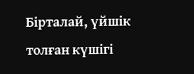Бірталай, үйшік толған күшігі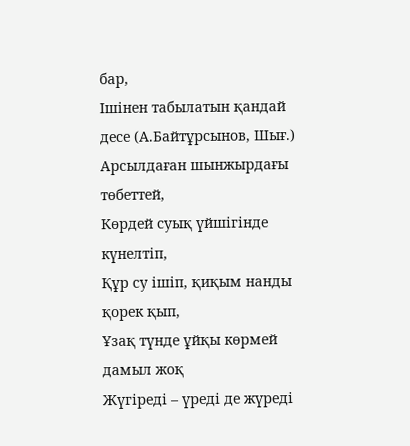бар,
Ішінен табылатын қандай десе (А.Байтұрсынов, Шығ.)
Арсылдаған шынжырдағы төбеттей,
Көрдей суық үйшігінде күнелтіп,
Құр су ішіп, қиқым нанды қорек қып,
Ұзақ түнде ұйқы көрмей дамыл жоқ
Жүгіреді – үреді де жүреді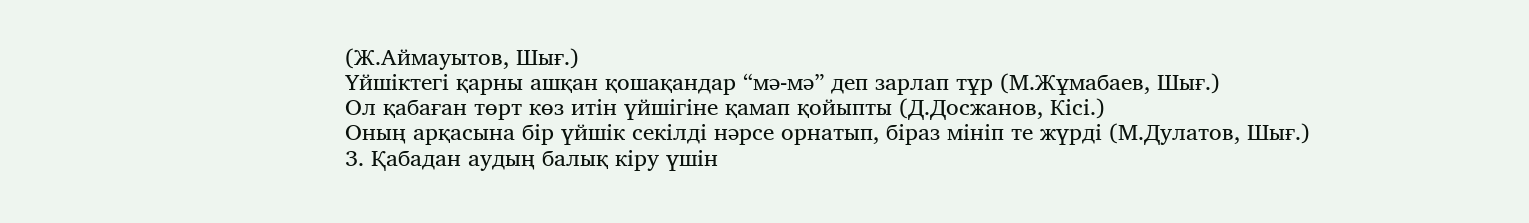(Ж.Аймауытов, Шығ.)
Үйшіктегі қарны ашқан қошақандар “мә-мә” деп зарлап тұр (М.Жұмабаев, Шығ.)
Ол қабаған төрт көз итін үйшігіне қамап қойыпты (Д.Досжанов, Кісі.)
Оның арқасына бір үйшік секілді нәрсе орнатып, біраз мініп те жүрді (М.Дулатов, Шығ.)
3. Қабадан аудың балық кіру үшін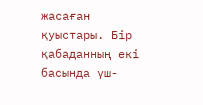жасаған қуыстары. Бір қабаданның екі басында үш-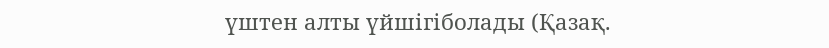үштен алты үйшігіболады (Қазақ.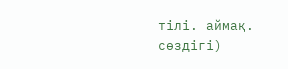тілі. аймақ. сөздігі)